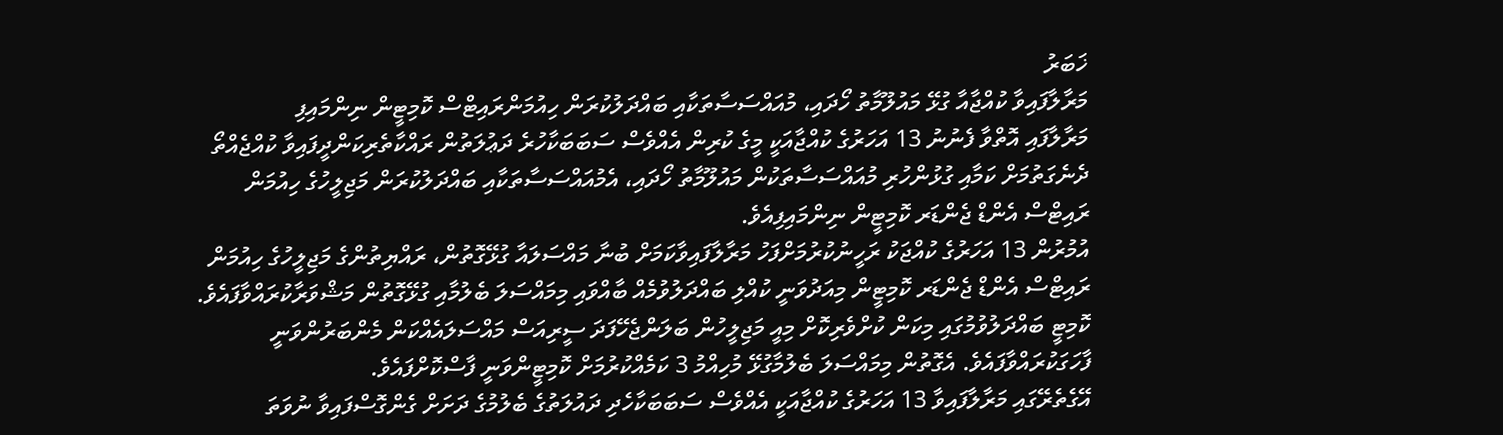ޚަބަރު
މަރާލާފައިވާ ކުއްޖާއާ ގުޅޭ މައުލޫމާތު ހޯދައި، މުއައްސަސާތަކާއި ބައްދަލުކުރަން ހިއުމަންރައިޓްސް ކޮމިޓީން ނިންމައިފި
މަރާލާފައި އޮތްވާ ފެނުނު 13 އަހަރުގެ ކުއްޖާއަކީ މީގެ ކުރިން އެއްވެސް ސަބަބަކާހުރެ ދަޢުލަތުން ރައްކާތެރިކަންދީފައިވާ ކުއްޖެއްތޯ ދެނެގަތުމަށް ކަމާއި ގުޅުންހުރި މުއައްސަސާތަކުން މައުލޫމާތު ހޯދައި، އެމުއައްސަސާތަކާއި ބައްދަލުކުރަން މަޖިލީހުގެ ހިއުމަން ރައިޓްސް އެންޑް ޖެންޑަރ ކޮމިޓީން ނިންމައިފިއެވެ.
އުމުރުން 13 އަހަރުގެ ކުއްޖަކު ރަހީނުކުރުމަށްފަހު މަރާލާފައިވާކަމަށް ބުނާ މައްސަލައާ ގުޅޭގޮތުން، ރައްޔިތުންގެ މަޖިލީހުގެ ހިއުމަން ރައިޓްސް އެންޑް ޖެންޑަރ ކޮމިޓީން މިއަދުވަނީ ކުއްލި ބައްދަލުވުމެއް ބާއްވައި މިމައްސަލަ ބެލުމާއި ގުޅޭގޮތުން މަޝްވަރާކުރައްވާފައެވެ. ކޮމިޓީ ބައްދަލުވުމުގައި މިކަން ކުށްވެރިކޮށް މިއީ މަޖިލީހުން ބަލަންޖެހޭފަދަ ސީރިއަސް މައްސަލައެއްކަން މެންބަރުންވަނީ ފާހަގަކުރައްވާފައެވެ. އެގޮތުން މިމައްސަލަ ބެލުމާގުޅޭ މުހިއްމު 3 ކަމެއްކުރުމަށް ކޮމިޓީންވަނީ ފާސްކޮށްފައެވެ.
އޭގެތެރޭގައި މަރާލާފައިވާ 13 އަހަރުގެ ކުއްޖާއަކީ އެއްވެސް ސަބަބަކާހެދި ދައުލަތުގެ ބެލުމުގެ ދަށަށް ގެންގޮސްފައިވާ ނުވަތަ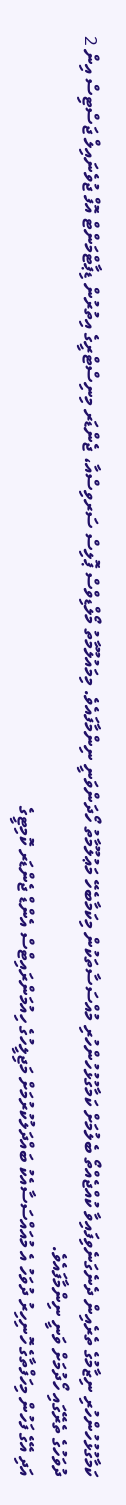ކަމާގުޅުހުންހުރި ނިޒާމުގެ ތެރެއިން ދެނެގަނެވިފައިވާ ކުއްޖެއްތޯ ބެލުމަށް ކަމާގުޅުހުންހުރި މުއްސަސާތަކުން މިކަމާބެހޭ މަޢުލޫމާތު ހޯދަންވަނީ ނިންމާފައެވެ. މިމައުލޫމާތު މޯލްޑިވްސް ޕޮލިސް ސަރވިސްއާ، ޖެންޑަރ މިނިސްޓްރީގެ އިތުރުން ޑިޕާޓްމަންޓް އޮފް ޖުވެނައިލް ޖަސްޓިސް އިން 2 ދުވަހުގެ ތެރޭގައި ހޯދުމަށް ވަނީ ނިންމާފައެވެ.
އަދި އޭގެ ފަހުން މިހަފްތާގެ ހޮނިހިރު ދުވަހު އެ މުއައްސަސާއެކު ބައްދަލުކުރުމަށް މަޖިލީހުގެ ހިއުމަންރައިޓްސް އެންޑް ޖެންޑަރ ކޮމިޓީގެ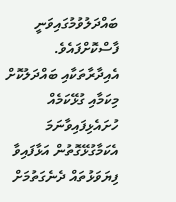ބައްދަލުވުމުގައިވަނީ ފާސްކޮށްފައެވެ. އެއިދާރާތަކާއި ބައްދަލުކޮށް މިކަމާއި ގުޅޭކަމެއް ހުށައެޅިފައިވާނަމަ އެކަމާގުޅޭގޮތުން އަޅާފައިވާ ފިޔަވަޅުތައް ދެނެގަތުމަށް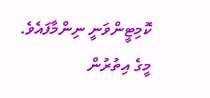ކޮމިޓީންވަނީ ނިންމާފައެވެ.
މީގެ އިތުރުން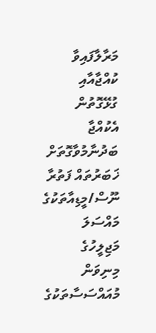މަރާލާފައިވާ ކުއްޖާއާއި ގުޅޭގޮތުން އެކުއްޖާ ބަދުނާމުވާގޮތަށް ޚަބަރުތައް ފަތުރާ ނޫސް/މީޑިއާތަކުގެ މައްސަލަ މަޖިލީހުގެ މިނިވަން މުއައްސަސާތަކުގެ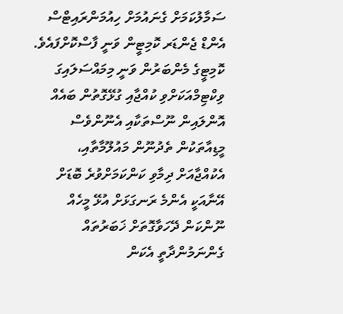ސަމާލުކަމަށް ގެނައުމަށް ހިއުމަންރައިޓްސް އެންޑް ޖެންޑަރ ކޮމިޓީން ވަނީ ފާސްކޮށްފައެވެ.
ކޮމިޓީގެ މެންބަރުން ވަނީ މިމައްސަލައިގަ ވިކްޓިމްއަކަށްވި ކުއްޖާއި ގުޅޭގޮތުން ބައެއް އޮންލައިން ނޫސްތަކާއި އެނޫންވެސް މީޑިއާތަކުން ތެދުނޫން މައުލޫމާތާއި، އެކުއްޖާއަށް ދިމާވި ކަންކަމަށްވުރެ ބޮޑަށް އޭނާއަކީ އެންމެ ރަނގަޅަށް އުޅޭ މީހެއް ނޫންކަން ދޭހަވާގޮތަށް ޚަބަރުތައް ގެންނަމުންދާތީ އެކަން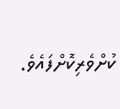ކުށްވެރިކޮށްފައެވެ.